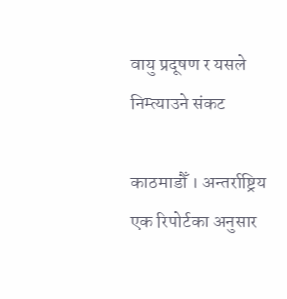वायु प्रदूषण र यसले निम्त्याउने संकट

काठमाडौँ । अन्तर्राष्ट्रिय एक रिपोर्टका अनुसार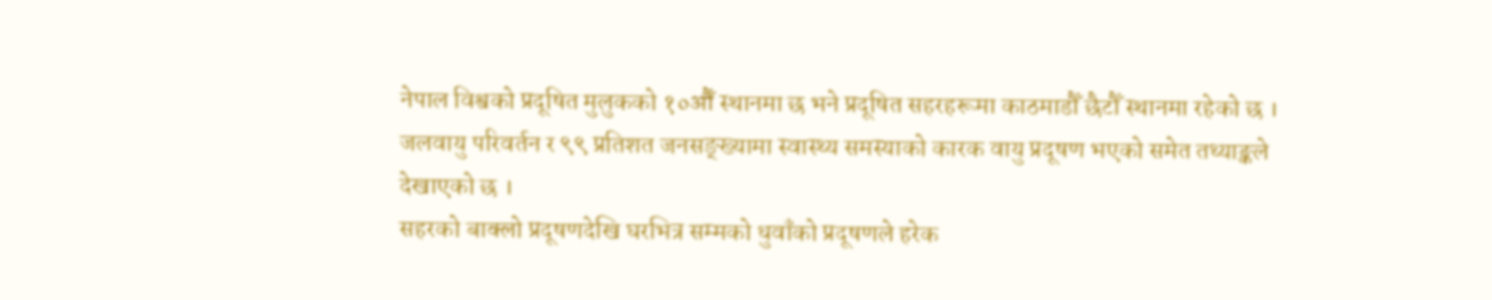नेपाल विश्वको प्रदूषित मुलुकको १०औँ स्थानमा छ भने प्रदूषित सहरहरूमा काठमाडौँ छैटौँ स्थानमा रहेको छ ।
जलवायु परिवर्तन र ९९ प्रतिशत जनसङ्ख्यामा स्वास्थ्य समस्याको कारक वायु प्रदूषण भएको समेत तथ्याङ्कले देखाएको छ ।
सहरको बाक्लो प्रदूषणदेखि घरभित्र सम्मको धुवाँको प्रदूषणले हरेक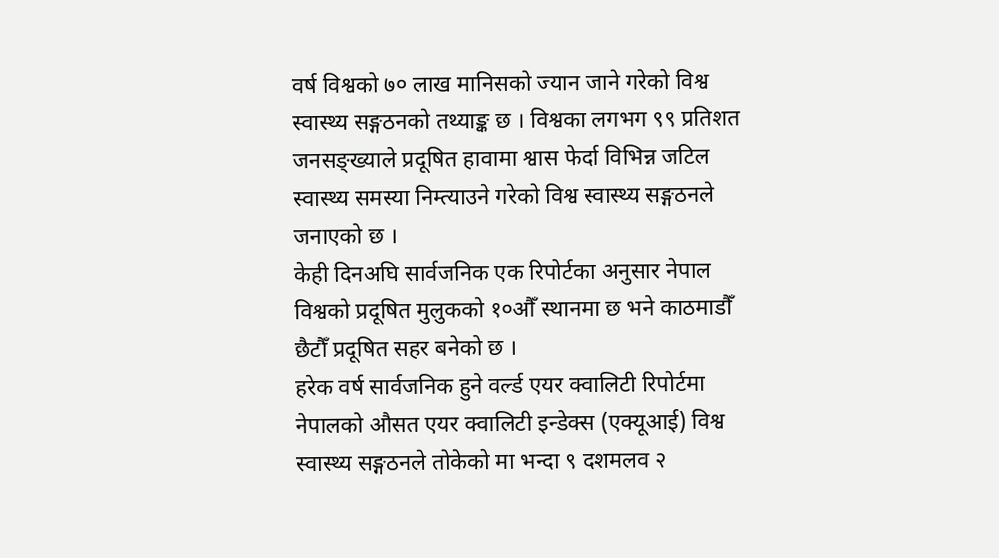वर्ष विश्वको ७० लाख मानिसको ज्यान जाने गरेको विश्व स्वास्थ्य सङ्गठनको तथ्याङ्क छ । विश्वका लगभग ९९ प्रतिशत जनसङ्ख्याले प्रदूषित हावामा श्वास फेर्दा विभिन्न जटिल स्वास्थ्य समस्या निम्त्याउने गरेको विश्व स्वास्थ्य सङ्गठनले जनाएको छ ।
केही दिनअघि सार्वजनिक एक रिपोर्टका अनुसार नेपाल विश्वको प्रदूषित मुलुकको १०औँ स्थानमा छ भने काठमाडौँ छैटौँ प्रदूषित सहर बनेको छ ।
हरेक वर्ष सार्वजनिक हुने वर्ल्ड एयर क्वालिटी रिपोर्टमा नेपालको औसत एयर क्वालिटी इन्डेक्स (एक्यूआई) विश्व स्वास्थ्य सङ्गठनले तोकेको मा भन्दा ९ दशमलव २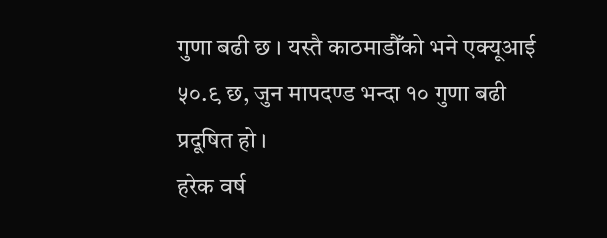गुणा बढी छ । यस्तै काठमाडौँको भने एक्यूआई ५०.९ छ, जुन मापदण्ड भन्दा १० गुणा बढी प्रदूषित हो ।
हरेक वर्ष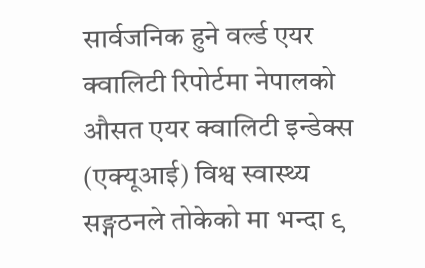सार्वजनिक हुने वर्ल्ड एयर क्वालिटी रिपोर्टमा नेपालको औसत एयर क्वालिटी इन्डेक्स (एक्यूआई) विश्व स्वास्थ्य सङ्गठनले तोकेको मा भन्दा ९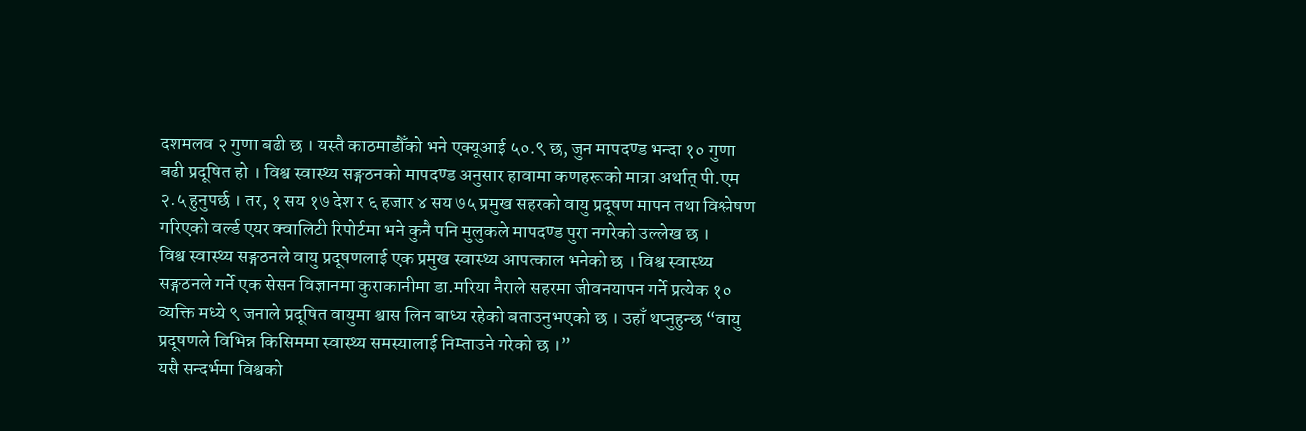दशमलव २ गुणा बढी छ । यस्तै काठमाडौँको भने एक्यूआई ५०.९ छ, जुन मापदण्ड भन्दा १० गुणा बढी प्रदूषित हो । विश्व स्वास्थ्य सङ्गठनको मापदण्ड अनुसार हावामा कणहरूको मात्रा अर्थात् पी.एम २.५ हुनुपर्छ । तर, १ सय १७ देश र ६ हजार ४ सय ७५ प्रमुख सहरको वायु प्रदूषण मापन तथा विश्लेषण गरिएको वर्ल्ड एयर क्वालिटी रिपोर्टमा भने कुनै पनि मुलुकले मापदण्ड पुरा नगरेको उल्लेख छ ।
विश्व स्वास्थ्य सङ्गठनले वायु प्रदूषणलाई एक प्रमुख स्वास्थ्य आपत्काल भनेको छ । विश्व स्वास्थ्य सङ्गठनले गर्ने एक सेसन विज्ञानमा कुराकानीमा डा.मरिया नैराले सहरमा जीवनयापन गर्ने प्रत्येक १० व्यक्ति मध्ये ९ जनाले प्रदूषित वायुमा श्वास लिन बाध्य रहेको बताउनुभएको छ । उहाँ थप्नुहुन्छ “वायु प्रदूषणले विभिन्न किसिममा स्वास्थ्य समस्यालाई निम्ताउने गरेको छ ।”
यसै सन्दर्भमा विश्वको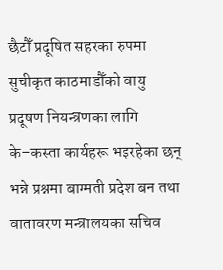छैटौँ प्रदूषित सहरका रुपमा सुचीकृत काठमाडौँको वायु प्रदूषण नियन्त्रणका लागि के–कस्ता कार्यहरू भइरहेका छन् भन्ने प्रश्नमा बाग्मती प्रदेश बन तथा वातावरण मन्त्रालयका सचिव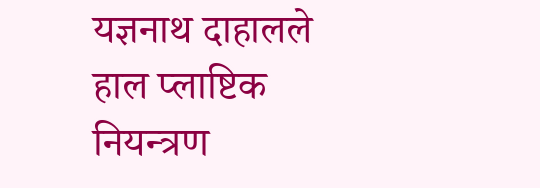यज्ञनाथ दाहालले हाल प्लाष्टिक नियन्त्रण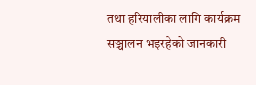तथा हरियालीका लागि कार्यक्रम सञ्चालन भइरहेको जानकारी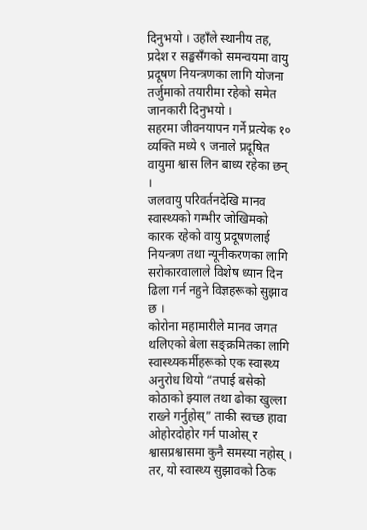दिनुभयो । उहाँले स्थानीय तह, प्रदेश र सङ्घसँगको समन्वयमा वायु प्रदूषण नियन्त्रणका लागि योजना तर्जुमाको तयारीमा रहेको समेत जानकारी दिनुभयो ।
सहरमा जीवनयापन गर्ने प्रत्येक १० व्यक्ति मध्ये ९ जनाले प्रदूषित वायुमा श्वास लिन बाध्य रहेका छन् ।
जलवायु परिवर्तनदेखि मानव स्वास्थ्यको गम्भीर जोखिमको कारक रहेको वायु प्रदूषणलाई नियन्त्रण तथा न्यूनीकरणका लागि सरोकारवालाले विशेष ध्यान दिन ढिला गर्न नहुने विज्ञहरूको सुझाव छ ।
कोरोना महामारीले मानव जगत थलिएको बेला सङ्क्रमितका लागि स्वास्थ्यकर्मीहरूको एक स्वास्थ्य अनुरोध थियो “तपाई बसेको कोठाको झ्याल तथा ढोका खुल्ला राख्ने गर्नुहोस्” ताकी स्वच्छ हावा ओहोरदोहोर गर्न पाओस् र श्वासप्रश्वासमा कुनै समस्या नहोस् ।
तर, यो स्वास्थ्य सुझावको ठिक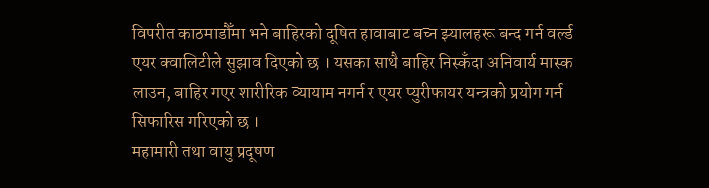विपरीत काठमाडौँमा भने बाहिरको दूषित हावाबाट बच्न झ्यालहरू बन्द गर्न वर्ल्ड एयर क्वालिटीले सुझाव दिएको छ । यसका साथै बाहिर निस्कँदा अनिवार्य मास्क लाउन, बाहिर गएर शारीरिक व्यायाम नगर्न र एयर प्युरीफायर यन्त्रको प्रयोग गर्न सिफारिस गरिएको छ ।
महामारी तथा वायु प्रदूषण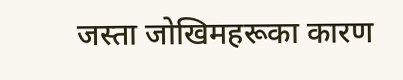जस्ता जोखिमहरूका कारण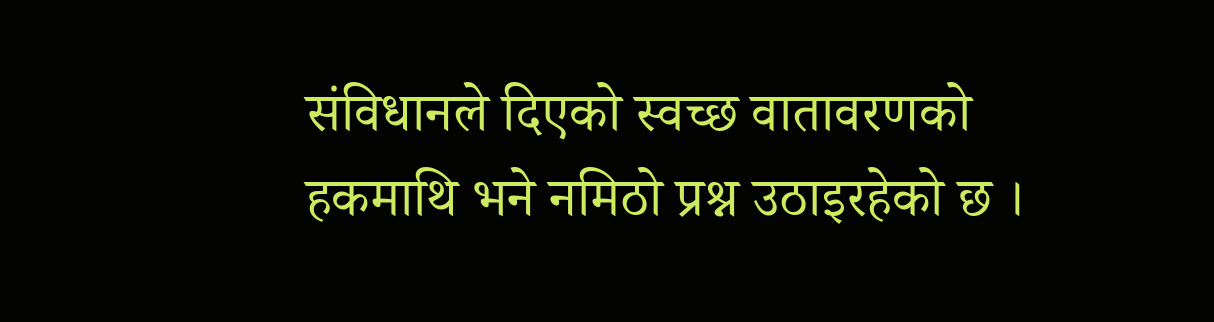संविधानले दिएको स्वच्छ वातावरणको हकमाथि भने नमिठो प्रश्न उठाइरहेको छ ।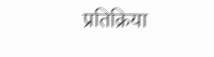प्रतिक्रिया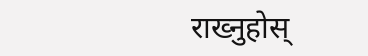राख्नुहोस्